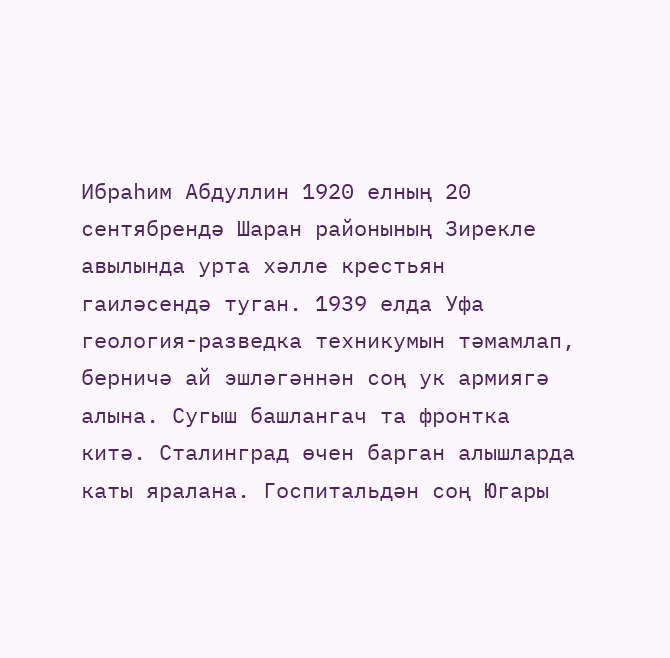Ибраһим Абдуллин 1920 елның 20 сентябрендә Шаран районының Зирекле авылында урта хәлле крестьян гаиләсендә туган. 1939 елда Уфа геология-разведка техникумын тәмамлап, берничә ай эшләгәннән соң ук армиягә алына. Сугыш башлангач та фронтка китә. Сталинград өчен барган алышларда каты яралана. Госпитальдән соң Югары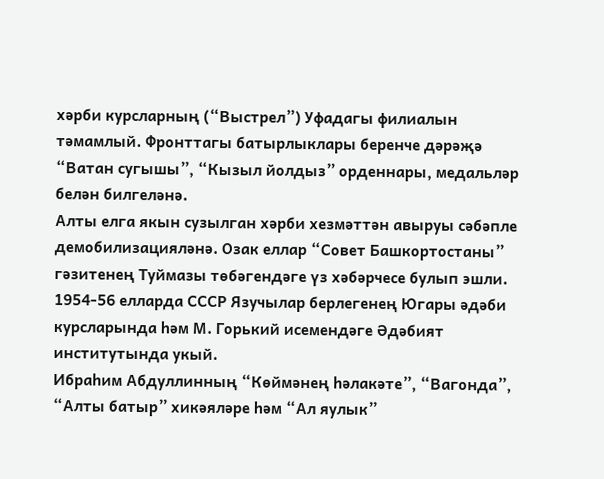хәрби курсларның (“Выстрел”) Уфадагы филиалын тәмамлый. Фронттагы батырлыклары беренче дәрәҗә “Ватан сугышы”, “Кызыл йолдыз” орденнары, медальләр белән билгеләнә.
Алты елга якын сузылган хәрби хезмәттән авыруы сәбәпле демобилизацияләнә. Озак еллар “Совет Башкортостаны” гәзитенең Туймазы төбәгендәге үз хәбәрчесе булып эшли. 1954-56 елларда СССР Язучылар берлегенең Югары әдәби курсларында һәм М. Горький исемендәге Әдәбият институтында укый.
Ибраһим Абдуллинның “Көймәнең һәлакәте”, “Вагонда”, “Алты батыр” хикәяләре һәм “Ал яулык”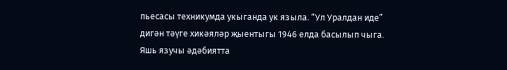пьесасы техникумда укыганда ук языла. “Ул Уралдан иде” дигән тәүге хикәяләр җыентыгы 1946 елда басылып чыга. Яшь язучы әдәбиятта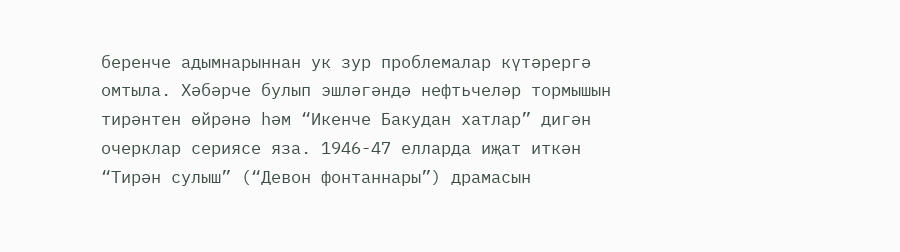беренче адымнарыннан ук зур проблемалар күтәрергә омтыла. Хәбәрче булып эшләгәндә нефтьчеләр тормышын тирәнтен өйрәнә һәм “Икенче Бакудан хатлар” дигән очерклар сериясе яза. 1946-47 елларда иҗат иткән “Тирән сулыш” (“Девон фонтаннары”) драмасын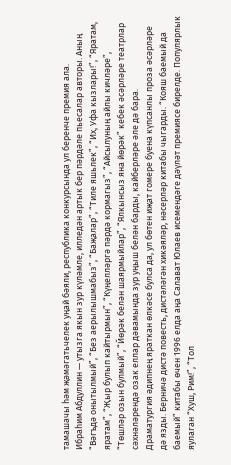тамашачы һәм җәмәгатьчелек уңай бәяли, республика конкурсында ул беренче премия ала.
Ибраһим Абдуллин — утызга якын зур күләмле, илледән артык бер пәрдәле пьесалар авторы. Аның “Вәгъдә онытылмый”, “Без аерылышмабыз”, “Баҗалар”, “Тиле яшьлек”, “Их, Уфа кызлары!”, “Яратам, яратам”, “Җыр булып кайтырмын”, “Күңелләргә пәрдә кормагыз”, “Айсылуның айлы кичләре”, “Төшләр озын булмый”, “Йөрәк белән шаярмыйлар”, “Ялкынсыз яна йөрәк” кебек әсәрләре театрлар сәхнәләрендә озак еллар дәвамында зур уңыш белән барды, кайберләре әле дә бара.
Драматургия әдипнең яраткан өлкәсе булса да, ул бөтен иҗат гомере буена күпсанлы проза әсәрләре дә язды. Берничә дистә повесть, дистәләгән хикәяләр, нәсерләр китабы чыгарды. “Кояш баемый да баемый” китабы өчен 1996 елда аңа Салават Юлаев исемендәге дәүләт премиясе бирелде. Популярлык яулаган “Хуш, Рим!”, “Тол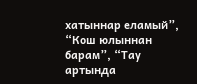хатыннар еламый”, “Кош юлыннан барам”, “Тау артында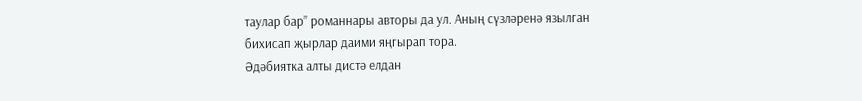таулар бар” романнары авторы да ул. Аның сүзләренә язылган бихисап җырлар даими яңгырап тора.
Әдәбиятка алты дистә елдан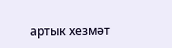артык хезмәт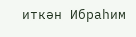иткән Ибраһим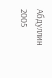Абдуллин 2005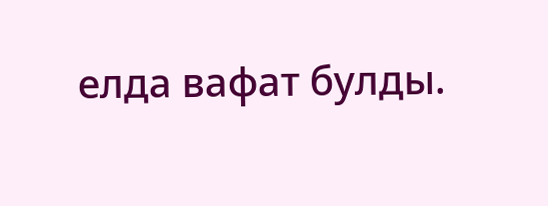елда вафат булды.